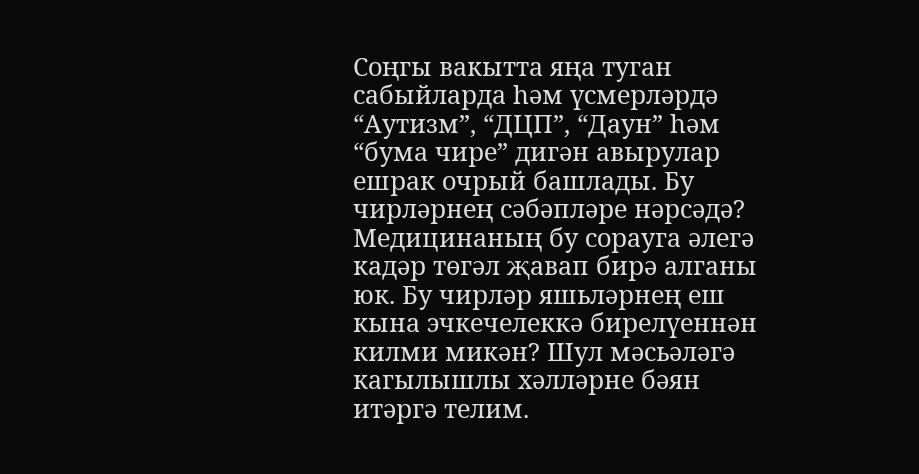Соңгы вакытта яңа туган сабыйларда һәм үсмерләрдә “Аутизм”, “ДЦП”, “Даун” һәм “бума чире” дигән авырулар ешрак очрый башлады. Бу чирләрнең сәбәпләре нәрсәдә? Медицинаның бу сорауга әлегә кадәр төгәл җавап бирә алганы юк. Бу чирләр яшьләрнең еш кына эчкечелеккә бирелүеннән килми микән? Шул мәсьәләгә кагылышлы хәлләрне бәян итәргә телим.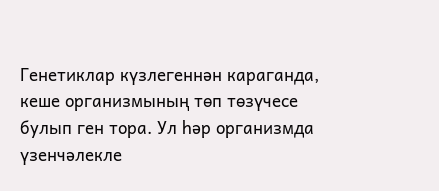Генетиклар күзлегеннән караганда, кеше организмының төп төзүчесе булып ген тора. Ул һәр организмда үзенчәлекле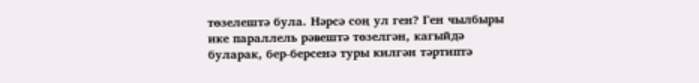төзелештә була. Нәрсә соң ул ген? Ген чылбыры ике параллель рәвештә төзелгән, кагыйдә буларак, бер-берсенә туры килгән тәртиптә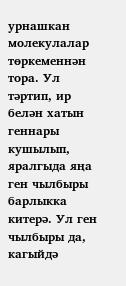урнашкан молекулалар төркеменнән тора. Ул тәртип, ир белән хатын геннары кушылып, яралгыда яңа ген чылбыры барлыкка китерә. Ул ген чылбыры да, кагыйдә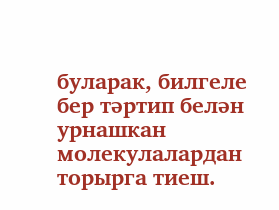буларак, билгеле бер тәртип белән урнашкан молекулалардан торырга тиеш.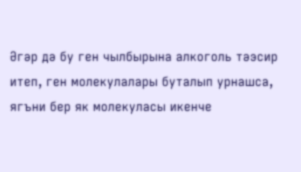Әгәр дә бу ген чылбырына алкоголь тәэсир итеп, ген молекулалары буталып урнашса, ягъни бер як молекуласы икенче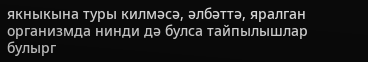якныкына туры килмәсә, әлбәттә, яралган организмда нинди дә булса тайпылышлар булырг